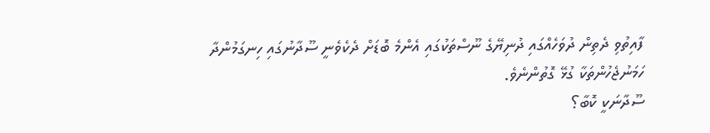ފާއިތުވި ދެތިން ދުވަހެއްގައި ދުނިޔޭގެ ނޫސްތަކުގައި އެންމެ ބޮޑަށް ދެކެވެނީ ސޫދާނުގައި ހިނގަމުންދާ ހަމަނުޖެހުންތަކާ ގުޅޭ ގޮތުންނެވެ.
ސޫދާނަކީ ކޮބާ؟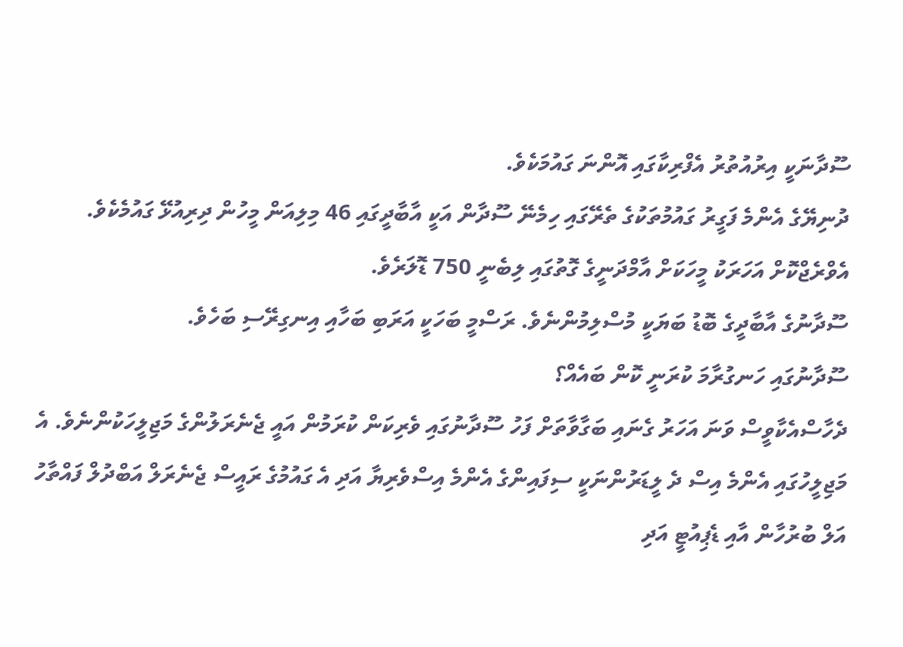ސޫދާނަކީ އިރުއުތުރު އެފްރިކާގައި އޮންނަ ގައުމަކެވެ.
ދުނިޔޭގެ އެންމެ ފަގީރު ގައުމުތަކުގެ ތެރޭގައި ހިމެނޭ ސޫދާން އަކީ އާބާދީގައި 46 މިލިއަން މީހުން ދިރިއުޅޭ ގައުމެކެވެ. އެވްރެޖްކޮށް އަހަރަކު މީހަކަށް އާމްދަނީގެ ގޮތުގައި ލިބެނީ 750 ޑޮލަރެވެ.
ސޫދާނުގެ އާބާދީގެ ބޮޑު ބަޔަކީ މުސްލިމުންނެވެ. ރަސްމީ ބަހަކީ އަރަބި ބަހާއި އިނގިރޭސި ބަހެވެ.
ސޫދާނުގައި ހަނގުރާމަ ކުރަނީ ކޮން ބައެއް؟
ދެހާސްއެކާވީސް ވަނަ އަހަރު ގެނައި ބަގާވާތަށް ފަހު ސޫދާނުގައި ވެރިކަން ކުރަމުން އައީ ޖެނެރަލުންގެ މަޖިލީހަކުންނެވެ. އެ މަޖިލީހުގައި އެންމެ އިސް ދެ ލީޑަރުންނަކީ ސިފައިންގެ އެންމެ އިސްވެރިޔާ އަދި އެ ގައުމުގެ ރައީސް ޖެނެރަލް އަބްދުލް ފައްތާހު އަލް ބުރުހާން އާއި ޑެޕިއުޓީ އަދި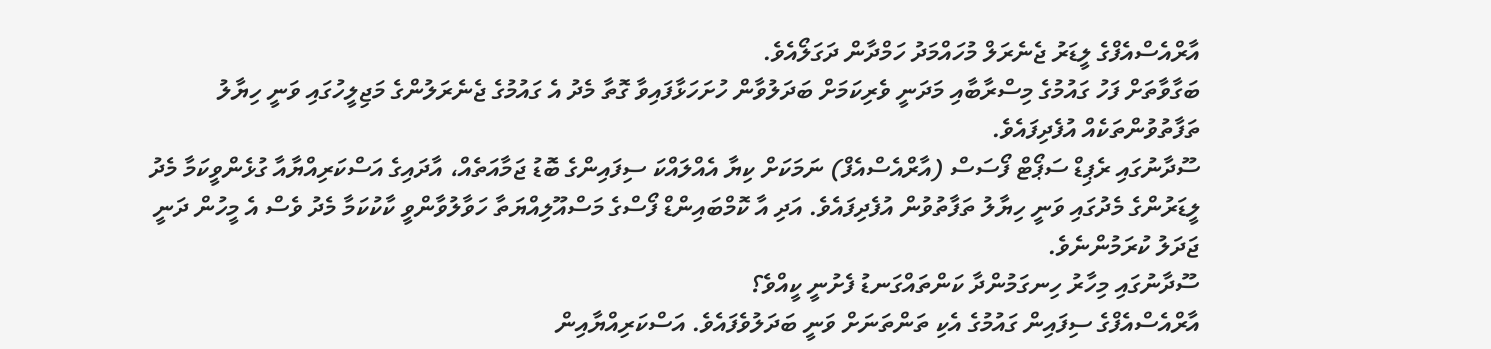އާރްއެސްއެފްގެ ލީޑަރު ޖެނެރަލް މުހައްމަދު ހަމްދާން ދަގަލޯއެވެ.
ބަގާވާތަށް ފަހު ގައުމުގެ މިސްރާބާއި މަދަނީ ވެރިކަމަށް ބަދަލުވާން ހުށަހަޅާފައިވާ ގޮތާ މެދު އެ ގައުމުގެ ޖެނެރަލުންގެ މަޖިލީހުގައި ވަނީ ހިޔާލު ތަފާތުވުންތަކެއް އުފެދިފައެވެ.
ސޫދާނުގައި ރެޕިޑް ސަޕޯޓް ފޯސަސް (އާރްއެސްއެފް) ނަމަކަށް ކިޔާ އެއްލައްކަ ސިފައިންގެ ބޮޑު ޖަމާއަތެއް، އާދައިގެ އަސްކަރިއްޔާއާ ގުޅެންވީކަމާ މެދު ލީޑަރުންގެ މެދުގައި ވަނީ ހިޔާލު ތަފާތުވުން އުފެދިފައެވެ. އަދި އާ ކޮމްބައިންޑް ފޯސްގެ މަސްއޫލިއްޔަތާ ހަވާލުވާންވީ ކާކުކަމާ މެދު ވެސް އެ މީހުން ދަނީ ޖަދަލު ކުރަމުންނެވެ.
ސޫދާނުގައި މިހާރު ހިނގަމުންދާ ކަންތައްގަނޑު ފެށުނީ ކީއްވެ؟
އާރްއެސްއެފްގެ ސިފައިން ގައުމުގެ އެކި ތަންތަނަށް ވަނީ ބަދަލުވެފައެވެ. އަސްކަރިއްޔާއިން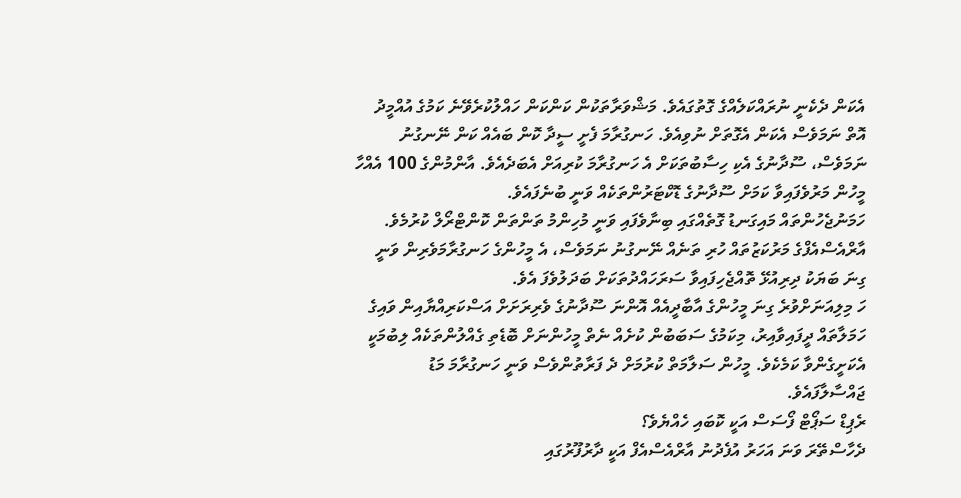އެކަން ދެކެނީ ނުރައްކަލެއްގެ ގޮތުގައެވެ. މަޝްވަރާތަކުން ކަންކަން ހައްލުކުރެވޭނެ ކަމުގެ އުއްމީދު އޮތް ނަމަވެސް އެކަން އެގޮތަށް ނުވިއެވެ. ހަނގުރާމަ ފެށީ ސީދާ ކޮން ބައެއް ކަން ނޭނގުނު ނަމަވެސް، ސޫދާނުގެ އެކި ހިސާބުތަކަށް އެ ހަނގުރާމަ ކުރިއަށް އެބަދެއެވެ. އާންމުންގެ 100 އެއްހާ މީހުން މަރުވެފައިވާ ކަމަށް ސޫދާނުގެ ޑޮކްޓަރުންތަކެއް ވަނީ ބުނެފައެވެ.
ހަމަނުޖެހުންތައް މައިގަނޑު ގޮތެއްގައި ބިނާވެފައި ވަނީ މުހިންމު ތަންތަން ކޮންޓްރޯލް ކުރުމެވެ. އާރްއެސްއެފްގެ މަރުކަޒުތައް ހުރި ތަނެއް ނޭނގުނު ނަމަވެސް، އެ މީހުންގެ ހަނގުރާމަވެރިން ވަނީ ގިނަ ބަޔަކު ދިރިއުޅޭ ތޮއްޖެހިފައިވާ ސަރަހައްދުތަކަށް ބަދަލުވެފަ އެވެ.
ހަ މިލިއަނަށްވުރެ ގިނަ މީހުންގެ އާބާދީއެއް އޮންނަ ސޫދާނުގެ ވެރިރަށަށް އަސްކަރިއްޔާއިން ވައިގެ ހަމަލާތައް ދީފައިވާއިރު، މިކަމުގެ ސަބަބުން ކުށެއް ނެތް މީހުންނަށް ބޮޑެތި ގެއްލުންތަކެއް ލިބުމަކީ އެކަށީގެންވާ ކަމެކެވެ. މީހުން ސަލާމަތް ކުރުމަށް ދެ ފަރާތުންވެސް ވަނީ ހަނގުރާމަ މަޑު ޖައްސާލާފައެވެ.
ރެޕިޑް ސަޕޯޓް ފޯސަސް އަކީ ކޮބައި ހެއްޔެވެ؟
ދެހާސްތޭރަ ވަނަ އަހަރު އުފެދުނު އާރްއެސްއެފް އަކީ ދާރުފޫރުގައި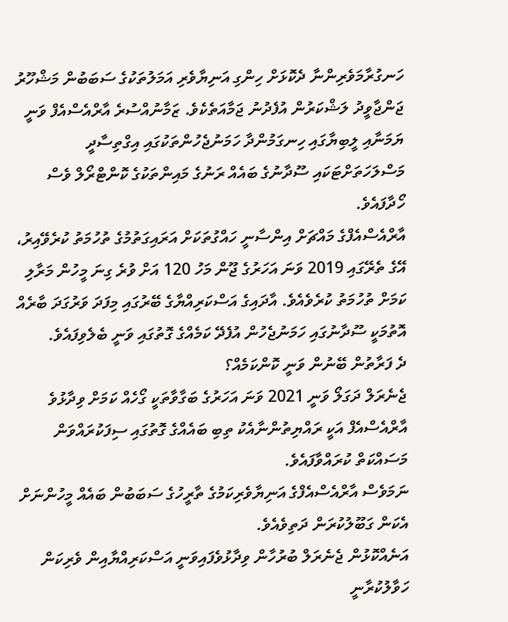ހަނގުރާމަވެރިންނާ ދެކޮޅަށް ހިންގި އަނިޔާވެރި އަމަލުތަކުގެ ސަބަބުން މަޝްހޫރު ޖަންޖާވީދު ލަޝްކަރުން އުފެދުނު ޖަމާއަތެކެވެ. ޒަމާނުއްސުރެ އާރްއެސްއެފް ވަނީ ޔަމަނާއި ލީބިޔާގައި ހިނގަމުންދާ ހަމަނުޖެހުންތަކުގައި އިގްތިސާދީ މަސްލަހަތަށްޓަކައި ސޫދާނުގެ ބައެއް ރަނުގެ މައިންތަކުގެ ކޮންޓްރޯލް ވެސް ހޯދާފައެވެ.
އާރްއެސްއެފްގެ މައްޗަށް އިންސާނީ ހައްގުތަކަށް އަރައިގަތުމުގެ ތުހުމަތު ކުރެވޭއިރު، އޭގެ ތެރޭގައި 2019 ވަނަ އަހަރުގެ ޖޫން މަހު 120 އަށް ވުރެ ގިނަ މީހުން މަރާލި ކަމަށް ތުހުމަތު ކުރެވެއެވެ. އާދައިގެ އަސްކަރިއްޔާގެ ބޭރުގައި މިފަދަ ވަރުގަދަ ބާރެއް އޮތުމަކީ ސޫދާނުގައި ހަމަނުޖެހުން އުފެދޭ ކަމެއްގެ ގޮތުގައި ވަނީ ބެލެވިފައެވެ.
ދެ ފަރާތުން ބޭނުން ވަނީ ކޮންކަމެއް؟
ޖެނެރަލް ދަގަލޯ ވަނީ 2021 ވަނަ އަހަރުގެ ބަގާވާތަކީ ގޯހެއް ކަމަށް ވިދާޅުވެ އާރްއެސްއެފް އަކީ ރައްޔިތުންނާއެކު ތިބި ބައެއްގެ ގޮތުގައި ސިފަކުރައްވަން މަސައްކަތް ކުރައްވާފައެވެ.
ނަމަވެސް އާރްއެސްއެފްގެ އަނިޔާވެރިކަމުގެ ތާރީހުގެ ސަބަބުން ބައެއް މީހުންނަށް އެކަން ގަބޫލުކުރަން ދަތިވެއެވެ.
އަނެއްކޮޅުން ޖެނެރަލް ބުރުހާން ވިދާޅުވެފައިވަނީ އަސްކަރިއްޔާއިން ވެރިކަން ހަވާލުކުރާނީ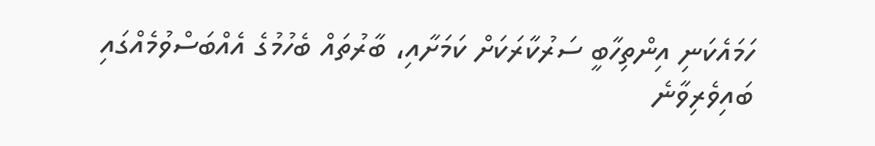ހަމައެކަނި އިންތިހާބީ ސަރުކާރަކަށް ކަމަށާއި، ބާރުތައް ބެހުމުގެ އެއްބަސްވުމެއްގައި ބައިވެރިވާނެ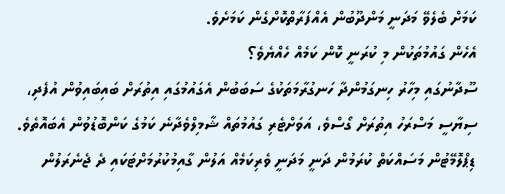ކަމަށް ބެލެވޭ މަދަނީ މަންދޫބުން އެއްފަރާތްކޮށްގެން ކަމަށެވެ.
އެހެން ގައުމުތަކުން މި ކުރަނީ ކޮން ކަމެއް ހެއްޔެވެ؟
ސޫދާނުގައި މިހާރު ހިނގަމުންދާ ހަނގުރާމަތަކުގެ ސަބަބުން އެގައުމުގައި އިތުރަށް ބައިބައިވުން އުފެދި، ސިޔާސީ މަސްރަހު އިތުރަށް ގޯސްވެ، އަވަށްޓެރި ގައުމުތައް ޝާމިލްވެދާނެ ކަމުގެ ކަންބޮޑުވުން އެބައޮތެވެ.
ޑިޕްލޮމޭޓުން މަސައްކަތް ކުރަމުން ދަނީ މަދަނީ ވެރިކަމެއް އަލުން ގާއިމުކުރުމަށްޓަކައި ދެ ޖެނެރަލުން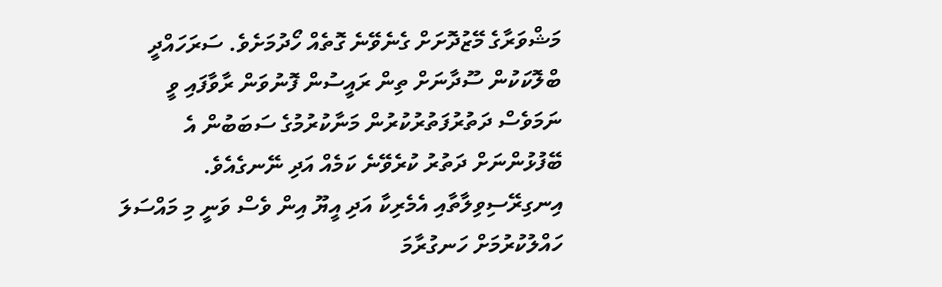މަޝްވަރާގެ މޭޒުދޮށަށް ގެނެވޭނެ ގޮތެއް ހޯދުމަށެވެ. ސަރަހައްދީ ބްލޮކަކުން ސޫދާނަށް ތިން ރައީސުން ފޮނުވަން ރާވާފައި ވީ ނަމަވެސް ދަތުރުފަތުރުކުރުން މަނާކުރުމުގެ ސަބަބުން އެ ބޭފުޅުންނަށް ދަތުރު ކުރެވޭނެ ކަމެއް އަދި ނޭނގެއެވެ.
އިނގިރޭސިވިލާތާއި އެމެރިކާ އަދި އީޔޫ އިން ވެސް ވަނީ މި މައްސަލަ ހައްލުކުރުމަށް ހަނގުރާމަ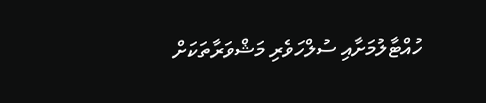ހުއްޓާލުމަށާއި ސުލްހަވެރި މަޝްވަރާތަކަށް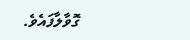ގޮވާލާފައެވެ.